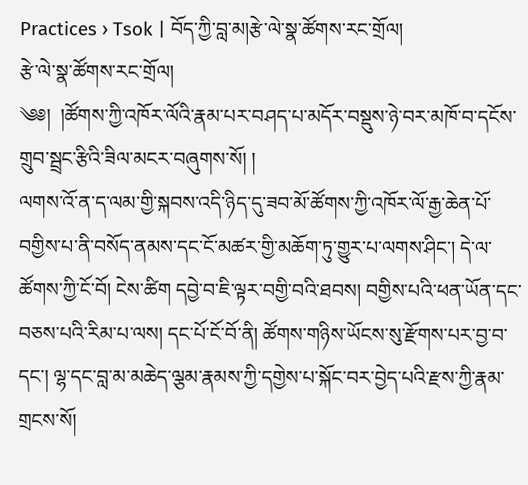Practices › Tsok | བོད་ཀྱི་བླ་མ།རྩེ་ལེ་སྣ་ཚོགས་རང་གྲོལ།
རྩེ་ལེ་སྣ་ཚོགས་རང་གྲོལ།
༄༅།  །ཚོགས་ཀྱི་འཁོར་ལོའི་རྣམ་པར་བཤད་པ་མདོར་བསྡུས་ཉེ་བར་མཁོ་བ་དངོས་གྲུབ་སྦྲང་རྩིའི་ཟིལ་མངར་བཞུགས་སོ། །
ལགས་འོ་ན་ད་ལམ་གྱི་སྐབས་འདི་ཉིད་དུ་ཟབ་མོ་ཚོགས་ཀྱི་འཁོར་ལོ་རྒྱ་ཆེན་པོ་བགྱིས་པ་ནི་བསོད་ནམས་དང་ངོ་མཚར་གྱི་མཆོག་ཏུ་གྱུར་པ་ལགས་ཤིང་། དེ་ལ་ཚོགས་ཀྱི་ངོ་བོ། ངེས་ཚིག དབྱེ་བ་ཇི་ལྟར་བགྱི་བའི་ཐབས། བགྱིས་པའི་ཕན་ཡོན་དང་བཅས་པའི་རིམ་པ་ལས། དང་པོ་ངོ་བོ་ནི། ཚོགས་གཉིས་ཡོངས་སུ་རྫོགས་པར་བྱ་བ་དང་། ལྷ་དང་བླ་མ་མཆེད་ལྕམ་རྣམས་ཀྱི་དགྱེས་པ་སྐོང་བར་བྱེད་པའི་རྫས་ཀྱི་རྣམ་གྲངས་སོ།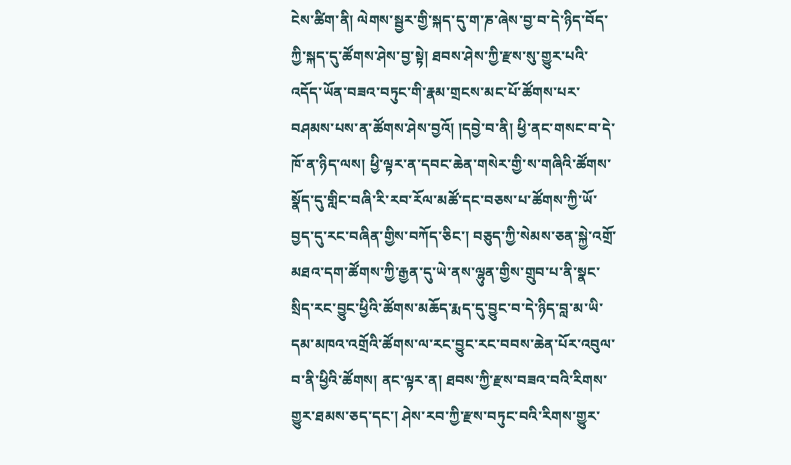ངེས་ཚིག་ནི། ལེགས་སྦྱར་གྱི་སྐད་དུ་ག་ཎ་ཞེས་བྱ་བ་དེ་ཉིད་བོད་ཀྱི་སྐད་དུ་ཚོགས་ཤེས་བྱ་སྟེ། ཐབས་ཤེས་ཀྱི་རྫས་སུ་གྱུར་པའི་འདོད་ཡོན་བཟའ་བཏུང་གི་རྣམ་གྲངས་མང་པོ་ཚོགས་པར་བཤམས་པས་ན་ཚོགས་ཤེས་བྱའོ། །དབྱེ་བ་ནི། ཕྱི་ནང་གསང་བ་དེ་ཁོ་ན་ཉིད་ལས། ཕྱི་ལྟར་ན་དབང་ཆེན་གསེར་གྱི་ས་གཞིའི་ཚོགས་སྣོད་དུ་གླིང་བཞི་རི་རབ་རོལ་མཚོ་དང་བཅས་པ་ཚོགས་ཀྱི་ཡོ་བྱད་དུ་རང་བཞིན་གྱིས་བཀོད་ཅིང་། བཅུད་ཀྱི་སེམས་ཅན་སྐྱེ་འགྲོ་མཐའ་དག་ཚོགས་ཀྱི་རྒྱན་དུ་ཡེ་ནས་ལྷུན་གྱིས་གྲུབ་པ་ནི་སྣང་སྲིད་རང་བྱུང་ཕྱིའི་ཚོགས་མཆོད་རྨད་དུ་བྱུང་བ་དེ་ཉིད་བླ་མ་ཡི་དམ་མཁའ་འགྲོའི་ཚོགས་ལ་རང་བྱུང་རང་བབས་ཆེན་པོར་འབུལ་བ་ནི་ཕྱིའི་ཚོགས། ནང་ལྟར་ན། ཐབས་ཀྱི་རྫས་བཟའ་བའི་རིགས་གྱུར་ཐམས་ཅད་དང་། ཤེས་རབ་ཀྱི་རྫས་བཏུང་བའི་རིགས་གྱུར་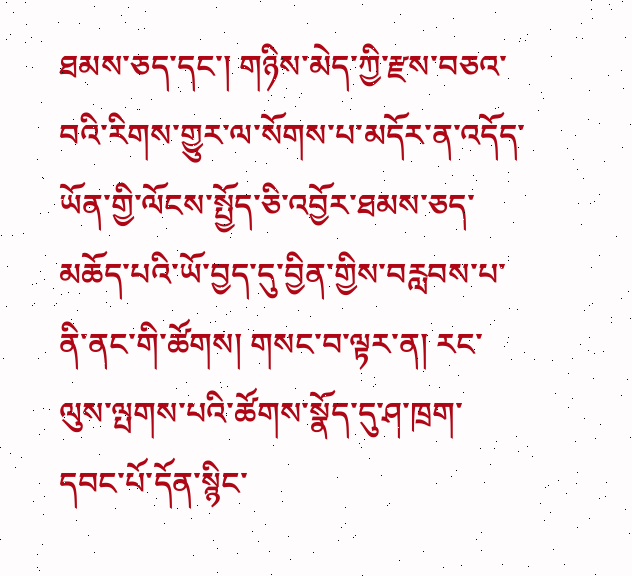ཐམས་ཅད་དང་། གཉིས་མེད་ཀྱི་རྫས་བཅའ་བའི་རིགས་གྱུར་ལ་སོགས་པ་མདོར་ན་འདོད་ཡོན་གྱི་ལོངས་སྤྱོད་ཅི་འབྱོར་ཐམས་ཅད་མཆོད་པའི་ཡོ་བྱད་དུ་བྱིན་གྱིས་བརླབས་པ་ནི་ནང་གི་ཚོགས། གསང་བ་ལྟར་ན། རང་ལུས་ལྤགས་པའི་ཚོགས་སྣོད་དུ་ཤ་ཁྲག་དབང་པོ་དོན་སྙིང་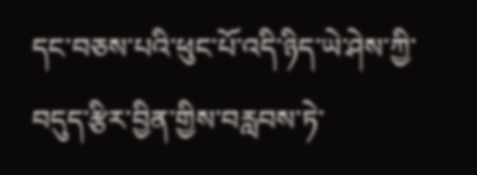དང་བཅས་པའི་ཕུང་པོ་འདི་ཉིད་ཡེ་ཤེས་ཀྱི་བདུད་རྩིར་བྱིན་གྱིས་བརླབས་ཏེ་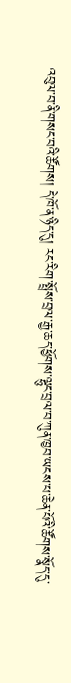འབུལ་བ་ནི་གསང་བའི་ཚོགས། དེ་ཁོ་ན་ཉིད་དུ། རང་རིག་སྤྲོས་བྲལ་རྒྱ་ཆད་ཕྱོགས་ལྷུང་བྲལ་བ་ཀུན་ཁྱབ་ཡངས་པ་ཆེན་པོའི་ཚོགས་སྣོད་དུ་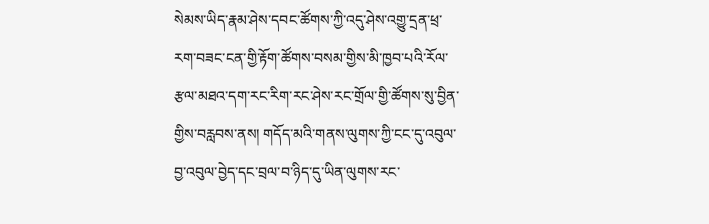སེམས་ཡིད་རྣམ་ཤེས་དབང་ཚོགས་ཀྱི་འདུ་ཤེས་འགྱུ་དྲན་ཕྲ་རག་བཟང་ངན་གྱི་རྟོག་ཚོགས་བསམ་གྱིས་མི་ཁྱབ་པའི་རོལ་རྩལ་མཐའ་དག་རང་རིག་རང་ཤེས་རང་གྲོལ་གྱི་ཚོགས་སུ་བྱིན་གྱིས་བརླབས་ནས། གདོད་མའི་གནས་ལུགས་ཀྱི་ངང་དུ་འབུལ་བྱ་འབུལ་བྱེད་དང་བྲལ་བ་ཉིད་དུ་ཡིན་ལུགས་རང་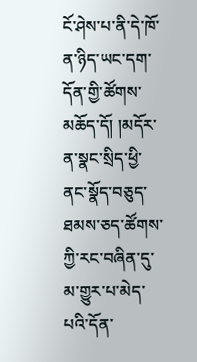ངོ་ཤེས་པ་ནི་དེ་ཁོ་ན་ཉིད་ཡང་དག་དོན་གྱི་ཚོགས་མཆོད་དོ། །མདོར་ན་སྣང་སྲིད་ཕྱི་ནང་སྣོད་བཅུད་ཐམས་ཅད་ཚོགས་ཀྱི་རང་བཞིན་དུ་མ་གྱུར་པ་མེད་པའི་དོན་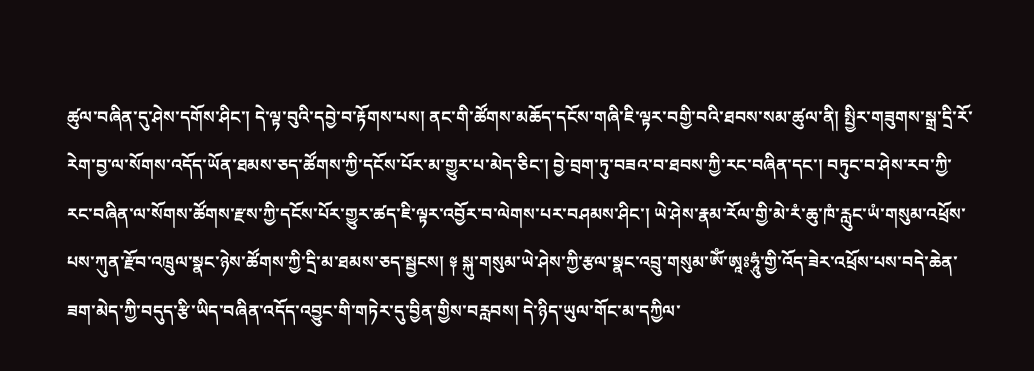ཚུལ་བཞིན་དུ་ཤེས་དགོས་ཤིང་། དེ་ལྟ་བུའི་དབྱེ་བ་རྟོགས་པས། ནང་གི་ཚོགས་མཆོད་དངོས་གཞི་ཇི་ལྟར་བགྱི་བའི་ཐབས་སམ་ཚུལ་ནི། སྤྱིར་གཟུགས་སྒྲ་དྲི་རོ་རེག་བྱ་ལ་སོགས་འདོད་ཡོན་ཐམས་ཅད་ཚོགས་ཀྱི་དངོས་པོར་མ་གྱུར་པ་མེད་ཅིང་། བྱེ་བྲག་ཏུ་བཟའ་བ་ཐབས་ཀྱི་རང་བཞིན་དང་། བཏུང་བ་ཤེས་རབ་ཀྱི་རང་བཞིན་ལ་སོགས་ཚོགས་རྫས་ཀྱི་དངོས་པོར་གྱུར་ཚད་ཇི་ལྟར་འབྱོར་བ་ལེགས་པར་བཤམས་ཤིང་། ཡེ་ཤེས་རྣམ་རོལ་གྱི་མེ་རཾ་ཆུ་ཁཾ་རླུང་ཡཾ་གསུམ་འཕྲོས་པས་ཀུན་རྫོབ་འཁྲུལ་སྣང་ཉེས་ཚོགས་ཀྱི་དྲི་མ་ཐམས་ཅད་སྦྱངས། ༈ སྐུ་གསུམ་ཡེ་ཤེས་ཀྱི་རྩལ་སྣང་འབྲུ་གསུམ་ཨོཾ་ཨཱཿཧཱུཾ་གྱི་འོད་ཟེར་འཕྲོས་པས་བདེ་ཆེན་ཟག་མེད་ཀྱི་བདུད་རྩི་ཡིད་བཞིན་འདོད་འབྱུང་གི་གཏེར་དུ་བྱིན་གྱིས་བརླབས། དེ་ཉིད་ཡུལ་གོང་མ་དཀྱིལ་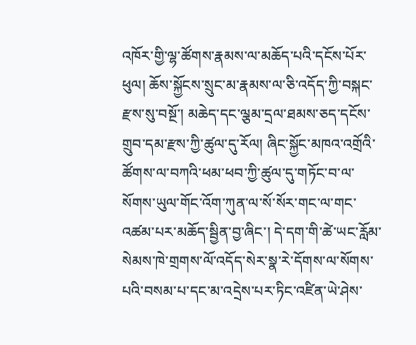འཁོར་གྱི་ལྷ་ཚོགས་རྣམས་ལ་མཆོད་པའི་དངོས་པོར་ཕུལ། ཆོས་སྐྱོངས་སྲུང་མ་རྣམས་ལ་ཅི་འདོད་ཀྱི་བསྐང་རྫས་སུ་བསྔོ་། མཆེད་དང་ལྕམ་དྲལ་ཐམས་ཅད་དངོས་གྲུབ་དམ་རྫས་ཀྱི་ཚུལ་དུ་རོལ། ཞིང་སྐྱོང་མཁའ་འགྲོའི་ཚོགས་ལ་བཀའི་ཕམ་ཕབ་ཀྱི་ཚུལ་དུ་གཏོང་བ་ལ་སོགས་ཡུལ་གོང་འོག་ཀུན་ལ་སོ་སོར་གང་ལ་གང་འཚམ་པར་མཆོད་སྦྱིན་བྱ་ཞིང་། དེ་དག་གི་ཚེ་ཡང་རློམ་སེམས་ཁེ་གྲགས་ལོ་འདོད་སེར་སྣ་རེ་དོགས་ལ་སོགས་པའི་བསམ་པ་དང་མ་འདྲེས་པར་ཏིང་འཛིན་ཡེ་ཤེས་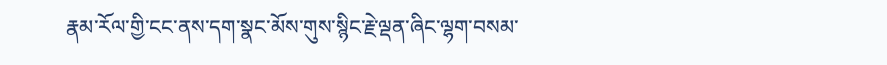རྣམ་རོལ་གྱི་ངང་ནས་དག་སྣང་མོས་གུས་སྙིང་རྗེ་ལྡན་ཞིང་ལྷག་བསམ་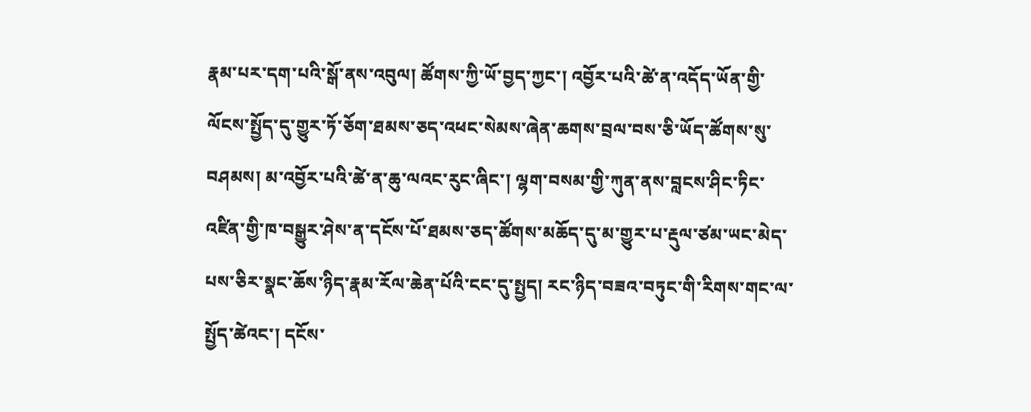རྣམ་པར་དག་པའི་སྒོ་ནས་འབུལ། ཚོགས་ཀྱི་ཡོ་བྱད་ཀྱང་། འབྱོར་པའི་ཚེ་ན་འདོད་ཡོན་གྱི་ལོངས་སྤྱོད་དུ་གྱུར་ཏོ་ཅོག་ཐམས་ཅད་འཕང་སེམས་ཞེན་ཆགས་བྲལ་བས་ཅི་ཡོད་ཚོགས་སུ་བཤམས། མ་འབྱོར་པའི་ཚེ་ན་ཆུ་ལའང་རུང་ཞིང་། ལྷག་བསམ་གྱི་ཀུན་ནས་བླངས་ཤིང་ཏིང་འཛིན་གྱི་ཁ་བསྒྱུར་ཤེས་ན་དངོས་པོ་ཐམས་ཅད་ཚོགས་མཆོད་དུ་མ་གྱུར་པ་རྡུལ་ཙམ་ཡང་མེད་པས་ཅིར་སྣང་ཆོས་ཉིད་རྣམ་རོལ་ཆེན་པོའི་ངང་དུ་སྤྱད། རང་ཉིད་བཟའ་བཏུང་གི་རིགས་གང་ལ་སྤྱོད་ཚེའང་། དངོས་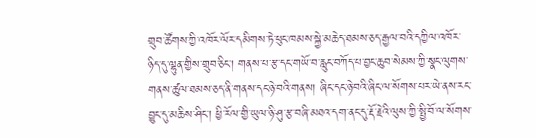གྲུབ་ཚོགས་ཀྱི་འཁོར་ལོར་དམིགས་ཏེ་ཕུང་ཁམས་སྐྱེ་མཆེད་ཐམས་ཅད་རྒྱལ་བའི་དཀྱིལ་འཁོར་ཉིད་དུ་ལྷུན་གྱིས་གྲུབ་ཅིང་། གནས་པ་རྩ་དང་གཡོ་བ་རླུང་བཀོད་པ་བྱང་ཆུབ་སེམས་ཀྱི་སྣང་ལུགས་གནས་ཚུལ་ཐམས་ཅད་ནི་གནས་དང་ཉེ་བའི་གནས། ཞིང་དང་ཉེ་བའི་ཞིང་ལ་སོགས་པར་ཡེ་ནས་རང་བྱུང་དུ་མཆིས་ཤིང་། ཕྱི་རོལ་གྱི་ཡུལ་ཉི་ཤུ་རྩ་བཞི་མཐའ་དག་ནང་དུ་རྡོ་རྗེའི་ལུས་ཀྱི་སྤྱི་བོ་ལ་སོགས་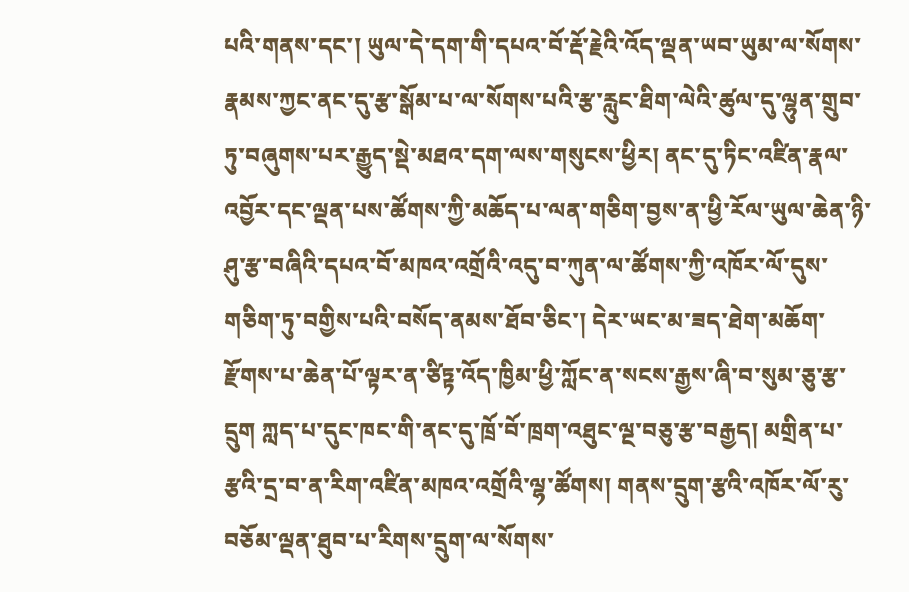པའི་གནས་དང་། ཡུལ་དེ་དག་གི་དཔའ་བོ་རྡོ་རྗེའི་འོད་ལྡན་ཡབ་ཡུམ་ལ་སོགས་རྣམས་ཀྱང་ནང་དུ་རྩ་སྒོམ་པ་ལ་སོགས་པའི་རྩ་རླུང་ཐིག་ལེའི་ཚུལ་དུ་ལྷུན་གྲུབ་ཏུ་བཞུགས་པར་རྒྱུད་སྡེ་མཐའ་དག་ལས་གསུངས་ཕྱིར། ནང་དུ་ཏིང་འཛིན་རྣལ་འབྱོར་དང་ལྡན་པས་ཚོགས་ཀྱི་མཆོད་པ་ལན་གཅིག་བྱས་ན་ཕྱི་རོལ་ཡུལ་ཆེན་ཉི་ཤུ་རྩ་བཞིའི་དཔའ་བོ་མཁའ་འགྲོའི་འདུ་བ་ཀུན་ལ་ཚོགས་ཀྱི་འཁོར་ལོ་དུས་གཅིག་ཏུ་བགྱིས་པའི་བསོད་ནམས་ཐོབ་ཅིང་། དེར་ཡང་མ་ཟད་ཐེག་མཆོག་རྫོགས་པ་ཆེན་པོ་ལྟར་ན་ཙིཏྟ་འོད་ཁྱིམ་ཕྱི་ཀློང་ན་སངས་རྒྱས་ཞི་བ་སུམ་ཅུ་རྩ་དྲུག ཀླད་པ་དུང་ཁང་གི་ནང་དུ་ཁྲོ་བོ་ཁྲག་འཐུང་ལྔ་བཅུ་རྩ་བརྒྱད། མགྲིན་པ་རྩའི་དྲ་བ་ན་རིག་འཛིན་མཁའ་འགྲོའི་ལྷ་ཚོགས། གནས་དྲུག་རྩའི་འཁོར་ལོ་རུ་བཅོམ་ལྡན་ཐུབ་པ་རིགས་དྲུག་ལ་སོགས་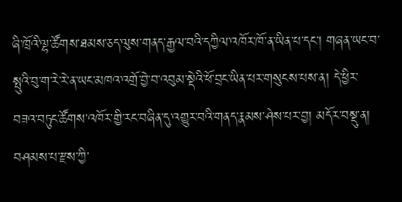ཞི་ཁྲོའི་ལྷ་ཚོགས་ཐམས་ཅད་ལུས་གནད་རྒྱལ་བའི་དཀྱིལ་འཁོར་ཁོ་ན་ཡིན་པ་དང་། གཞན་ཡང་བ་སྤུའི་བུ་ག་རེ་རེ་ན་ཡང་མཁའ་འགྲོ་བྱེ་བ་འབུམ་སྡེའི་ཕོ་བྲང་ཡིན་པར་གསུངས་པས་ན། དེ་ཕྱིར་བཟའ་བཏུང་ཚོགས་འཁོར་གྱི་རང་བཞིན་དུ་འགྱུར་བའི་གནད་རྣམས་ཤེས་པར་བྱ། མདོར་བསྡུ་ན། བཤམས་པ་རྫས་ཀྱི་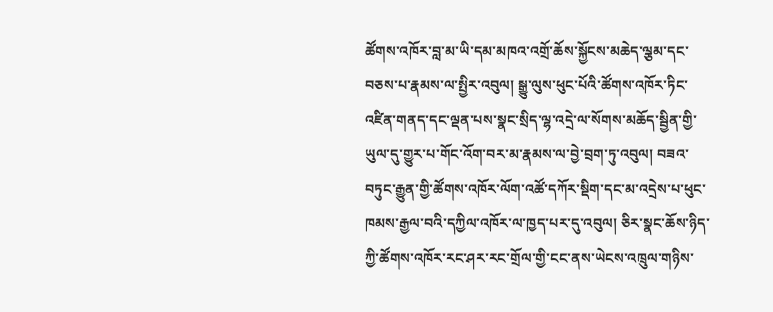ཚོགས་འཁོར་བླ་མ་ཡི་དམ་མཁའ་འགྲོ་ཆོས་སྐྱོངས་མཆེད་ལྕམ་དང་བཅས་པ་རྣམས་ལ་སྤྱིར་འབུལ། སྒྱུ་ལུས་ཕུང་པོའི་ཚོགས་འཁོར་ཏིང་འཛིན་གནད་དང་ལྡན་པས་སྣང་སྲིད་ལྷ་འདྲེ་ལ་སོགས་མཆོད་སྦྱིན་གྱི་ཡུལ་དུ་གྱུར་པ་གོང་འོག་བར་མ་རྣམས་ལ་བྱེ་བྲག་ཏུ་འབུལ། བཟའ་བཏུང་རྒྱུན་གྱི་ཚོགས་འཁོར་ལོག་འཚོ་དཀོར་སྡིག་དང་མ་འདྲེས་པ་ཕུང་ཁམས་རྒྱལ་བའི་དཀྱིལ་འཁོར་ལ་ཁྱད་པར་དུ་འབུལ། ཅིར་སྣང་ཆོས་ཉིད་ཀྱི་ཚོགས་འཁོར་རང་ཤར་རང་གྲོལ་གྱི་ངང་ནས་ཡེངས་འཁྲུལ་གཉིས་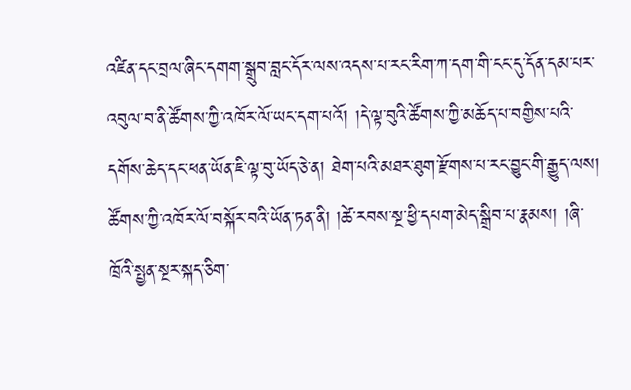འཛིན་དང་བྲལ་ཞིང་དགག་སྒྲུབ་བླང་དོར་ལས་འདས་པ་རང་རིག་ཀ་དག་གི་ངང་དུ་དོན་དམ་པར་འབུལ་བ་ནི་ཚོགས་ཀྱི་འཁོར་ལོ་ཡང་དག་པའོ། །དེ་ལྟ་བུའི་ཚོགས་ཀྱི་མཆོད་པ་བགྱིས་པའི་དགོས་ཆེད་དང་ཕན་ཡོན་ཇི་ལྟ་བུ་ཡོད་ཅེ་ན། ཐེག་པའི་མཐར་ཐུག་རྫོགས་པ་རང་བྱུང་གི་རྒྱུད་ལས། ཚོགས་ཀྱི་འཁོར་ལོ་བསྐོར་བའི་ཡོན་ཏན་ནི། །ཚེ་རབས་སྔ་ཕྱི་དཔག་མེད་སྒྲིབ་པ་རྣམས། །ཞི་ཁྲོའི་སྤྱན་སྔར་སྐད་ཅིག་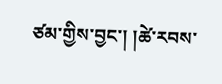ཙམ་གྱིས་བྱང་། །ཚེ་རབས་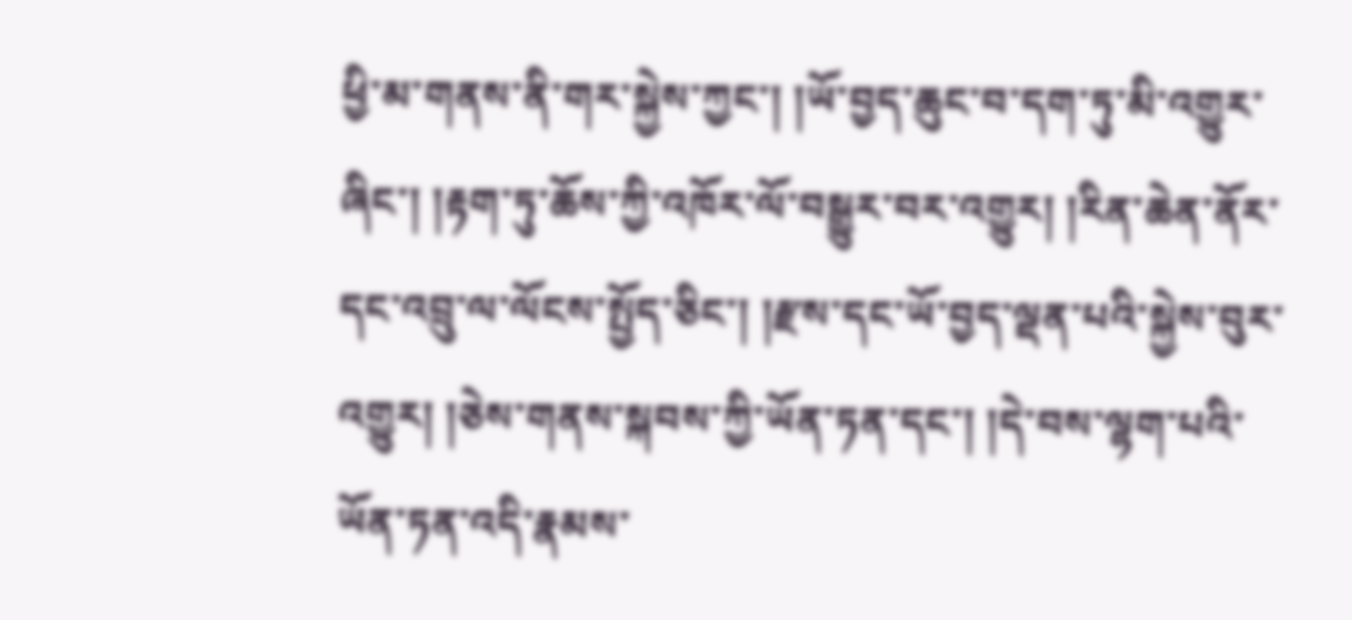ཕྱི་མ་གནས་ནི་གར་སྐྱེས་ཀྱང་། །ཡོ་བྱད་ཆུང་བ་དག་ཏུ་མི་འགྱུར་ཞིང་། །རྟག་ཏུ་ཆོས་ཀྱི་འཁོར་ལོ་བསྒྱུར་བར་འགྱུར། །རིན་ཆེན་ནོར་དང་འབྲུ་ལ་ལོངས་སྤྱོད་ཅིང་། །རྫས་དང་ཡོ་བྱད་ལྡན་པའི་སྐྱེས་བུར་འགྱུར། །ཅེས་གནས་སྐབས་ཀྱི་ཡོན་ཏན་དང་། །དེ་བས་ལྷག་པའི་ཡོན་ཏན་འདི་རྣམས་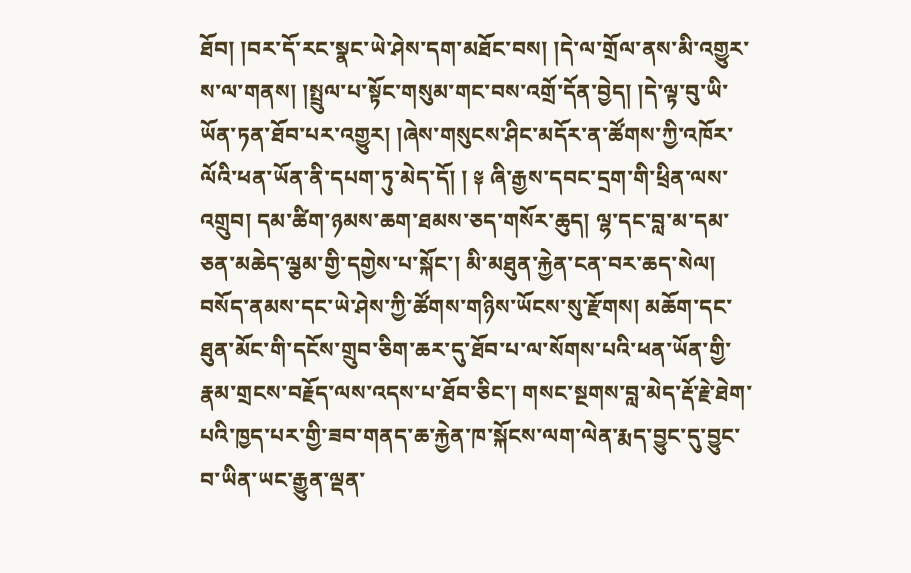ཐོབ། །བར་དོ་རང་སྣང་ཡེ་ཤེས་དག་མཐོང་བས། །དེ་ལ་གྲོལ་ནས་མི་འགྱུར་ས་ལ་གནས། །སྤྲུལ་པ་སྟོང་གསུམ་གང་བས་འགྲོ་དོན་བྱེད། །དེ་ལྟ་བུ་ཡི་ཡོན་ཏན་ཐོབ་པར་འགྱུར། །ཞེས་གསུངས་ཤིང་མདོར་ན་ཚོགས་ཀྱི་འཁོར་ལོའི་ཕན་ཡོན་ནི་དཔག་ཏུ་མེད་དོ། ། ༈ ཞི་རྒྱས་དབང་དྲག་གི་ཕྲིན་ལས་འགྲུབ། དམ་ཚིག་ཉམས་ཆག་ཐམས་ཅད་གསོར་ཆུད། ལྷ་དང་བླ་མ་དམ་ཅན་མཆེད་ལྕམ་གྱི་དགྱེས་པ་སྐོང་། མི་མཐུན་རྐྱེན་ངན་བར་ཆད་སེལ། བསོད་ནམས་དང་ཡེ་ཤེས་ཀྱི་ཚོགས་གཉིས་ཡོངས་སུ་རྫོགས། མཆོག་དང་ཐུན་མོང་གི་དངོས་གྲུབ་ཅིག་ཆར་དུ་ཐོབ་པ་ལ་སོགས་པའི་ཕན་ཡོན་གྱི་རྣམ་གྲངས་བརྗོད་ལས་འདས་པ་ཐོབ་ཅིང་། གསང་སྔགས་བླ་མེད་རྡོ་རྗེ་ཐེག་པའི་ཁྱད་པར་གྱི་ཟབ་གནད་ཆ་རྐྱེན་ཁ་སྐོངས་ལག་ལེན་རྨད་བྱུང་དུ་བྱུང་བ་ཡིན་ཡང་རྒྱུན་ལྡན་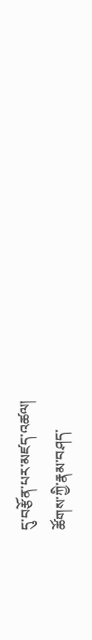དུ་བརྩོན་པར་མཛད་འཚལ།
ཚོགས་ཀྱི་རྣམ་བཤད་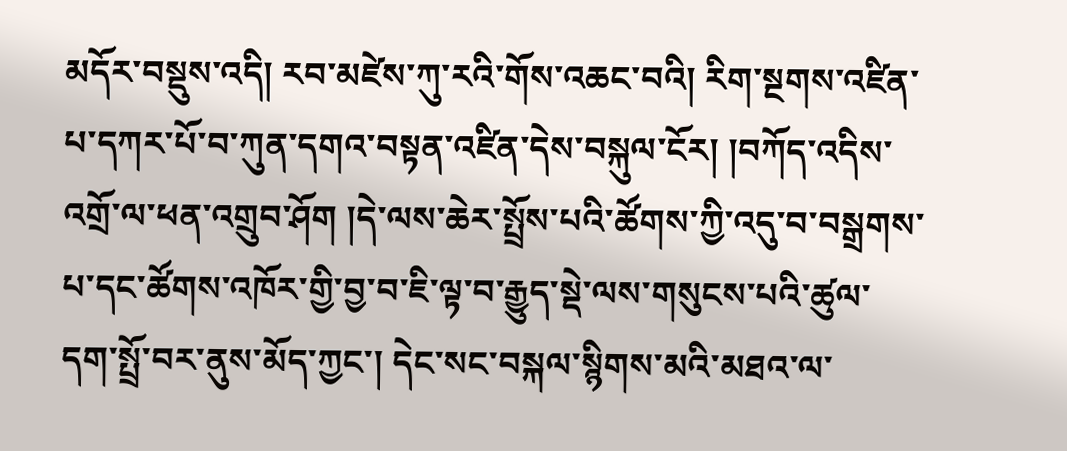མདོར་བསྡུས་འདི། རབ་མཛེས་ཀུ་རའི་གོས་འཆང་བའི། རིག་སྔགས་འཛིན་པ་དཀར་པོ་བ་ཀུན་དགའ་བསྟན་འཛིན་དེས་བསྐུལ་ངོར། །བཀོད་འདིས་འགྲོ་ལ་ཕན་འགྲུབ་ཤོག །དེ་ལས་ཆེར་སྤྲོས་པའི་ཚོགས་ཀྱི་འདུ་བ་བསྒྲགས་པ་དང་ཚོགས་འཁོར་གྱི་བྱ་བ་ཇི་ལྟ་བ་རྒྱུད་སྡེ་ལས་གསུངས་པའི་ཚུལ་དག་སྤྲོ་བར་ནུས་མོད་ཀྱང་། དེང་སང་བསྐལ་སྙིགས་མའི་མཐའ་ལ་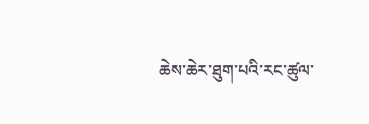ཆེས་ཆེར་ཐུག་པའི་རང་ཚུལ་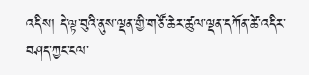འདིས། དེ་ལྟ་བུའི་ནུས་ལྡན་གྱི་གཙོ་ཆེར་ཚུལ་ལྡན་དཀོན་ཚེ་འདིར་བཤད་ཀྱང་ངལ་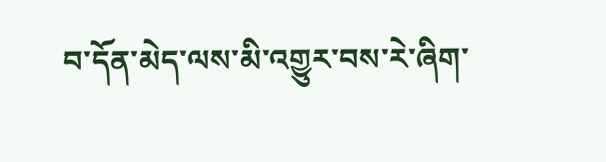བ་དོན་མེད་ལས་མི་འགྱུར་བས་རེ་ཞིག་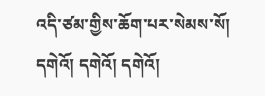འདི་ཙམ་གྱིས་ཆོག་པར་སེམས་སོ། དགེའོ། དགེའོ། དགེའོ།